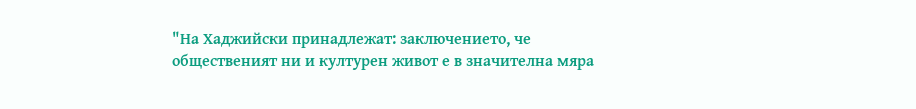"На Хаджийски принадлежат: заключението, че общественият ни и културен живот е в значителна мяра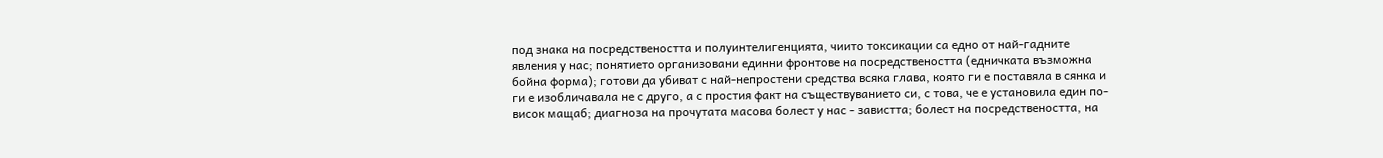под знака на посредствеността и полуинтелигенцията, чиито токсикации са едно от най-гадните явления у нас; понятието организовани единни фронтове на посредствеността (едничката възможна бойна форма); готови да убиват с най-непростени средства всяка глава, която ги е поставяла в сянка и ги е изобличавала не с друго, а с простия факт на съществуванието си, с това, че е установила един по-висок мащаб; диагноза на прочутата масова болест у нас - завистта; болест на посредствеността, на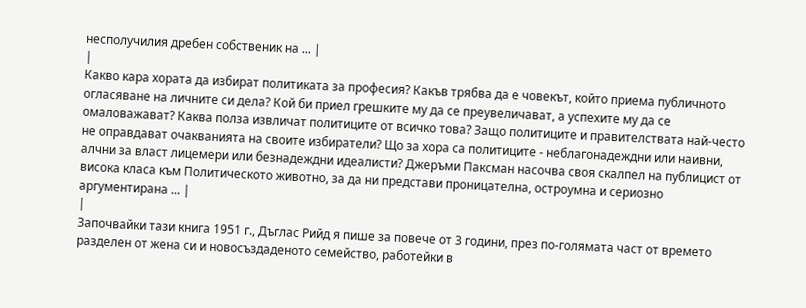несполучилия дребен собственик на ... |
|
Какво кара хората да избират политиката за професия? Какъв трябва да е човекът, който приема публичното огласяване на личните си дела? Кой би приел грешките му да се преувеличават, а успехите му да се омаловажават? Каква полза извличат политиците от всичко това? Защо политиците и правителствата най-често не оправдават очакванията на своите избиратели? Що за хора са политиците - неблагонадеждни или наивни, алчни за власт лицемери или безнадеждни идеалисти? Джеръми Паксман насочва своя скалпел на публицист от висока класа към Политическото животно, за да ни представи проницателна, остроумна и сериозно аргументирана ... |
|
Започвайки тази книга 1951 г., Дъглас Рийд я пише за повече от 3 години, през по-голямата част от времето разделен от жена си и новосъздаденото семейство, работейки в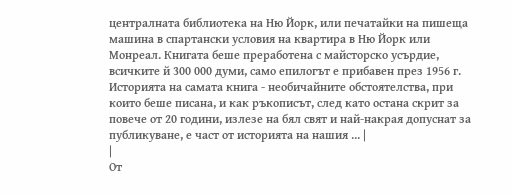централната библиотека на Ню Йорк, или печатайки на пишеща машина в спартански условия на квартира в Ню Йорк или Монреал. Книгата беше преработена с майсторско усърдие, всичките й 300 000 думи, само епилогът е прибавен през 1956 г. Историята на самата книга - необичайните обстоятелства, при които беше писана, и как ръкописът, след като остана скрит за повече от 20 години, излезе на бял свят и най-накрая допуснат за публикуване, е част от историята на нашия ... |
|
От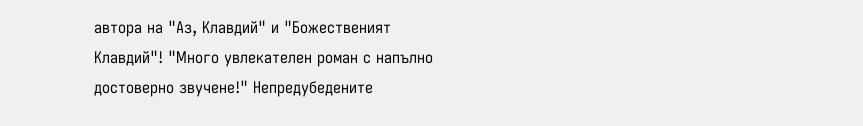автора на "Аз, Клавдий" и "Божественият Клавдий"! "Много увлекателен роман с напълно достоверно звучене!" Непредубедените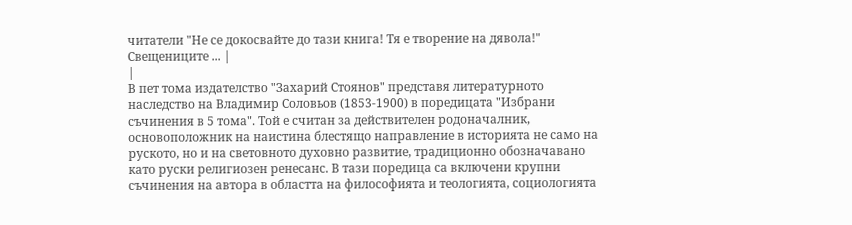читатели "Не се докосвайте до тази книга! Тя е творение на дявола!" Свещениците ... |
|
В пет тома издателство "Захарий Стоянов" представя литературното наследство на Владимир Соловьов (1853-1900) в поредицата "Избрани съчинения в 5 тома". Той е считан за действителен родоначалник, основоположник на наистина блестящо направление в историята не само на руското, но и на световното духовно развитие, традиционно обозначавано като руски религиозен ренесанс. В тази поредица са включени крупни съчинения на автора в областта на философията и теологията, социологията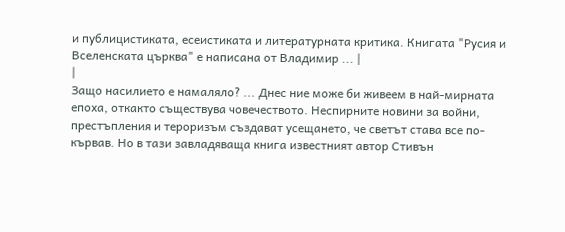и публицистиката, есеистиката и литературната критика. Книгата "Русия и Вселенската църква" е написана от Владимир ... |
|
Защо насилието е намаляло? ... Днес ние може би живеем в най-мирната епоха, откакто съществува човечеството. Неспирните новини за войни, престъпления и тероризъм създават усещането, че светът става все по-кървав. Но в тази завладяваща книга известният автор Стивън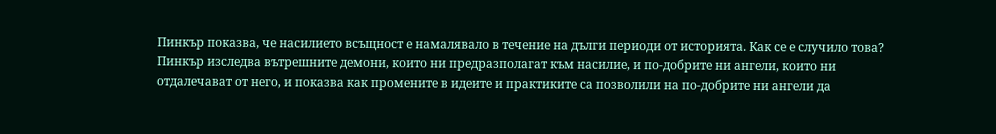Пинкър показва, че насилието всъщност е намалявало в течение на дълги периоди от историята. Как се е случило това? Пинкър изследва вътрешните демони, които ни предразполагат към насилие, и по-добрите ни ангели, които ни отдалечават от него, и показва как промените в идеите и практиките са позволили на по-добрите ни ангели да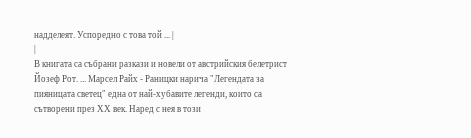надделеят. Успоредно с това той ... |
|
В книгата са събрани разкази и новели от австрийския белетрист Йозеф Рот. ... Марсел Райх - Раницки нарича "Легендата за пияницата светец" една от най-хубавите легенди, които са сътворени през ХХ век. Наред с нея в този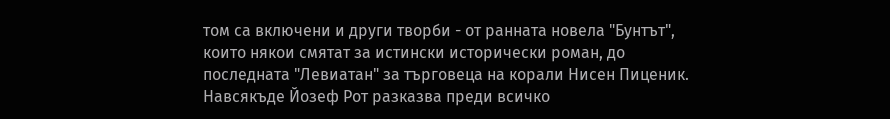том са включени и други творби - от ранната новела "Бунтът", които някои смятат за истински исторически роман, до последната "Левиатан" за търговеца на корали Нисен Пиценик. Навсякъде Йозеф Рот разказва преди всичко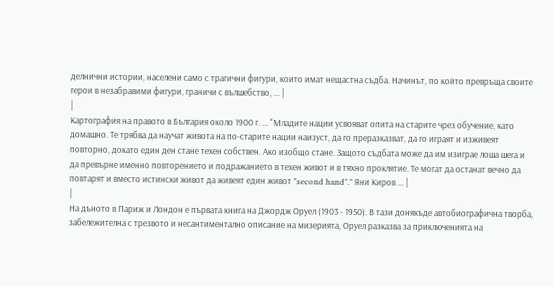делнични истории, населени само с трагични фигури, които имат нещастна съдба. Начинът, по който превръща своите герои в незабравими фигури, граничи с вълшебство, ... |
|
Картография на правото в България около 1900 г. ... "Младите нации усвояват опита на старите чрез обучение, като домашно. Те трябва да научат живота на по-старите нации наизуст, да го преразказват, да го играят и изживеят повторно, докато един ден стане техен собствен. Ако изобщо стане. Защото съдбата може да им изиграе лоша шега и да превърне именно повторението и подражанието в техен живот и в тяхно проклятие. Те могат да останат вечно да повтарят и вместо истински живот да живеят един живот "second hand"." Яни Киров ... |
|
На дъното в Париж и Лондон е първата книга на Джордж Оруел (1903 - 1950). В тази донякъде автобиографична творба, забележителна с трезвото и несантиментално описание на мизерията, Оруел разказва за приключенията на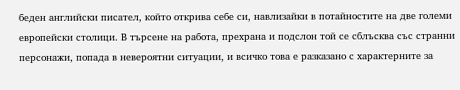беден английски писател, който открива себе си, навлизайки в потайностите на две големи европейски столици. В търсене на работа, прехрана и подслон той се сблъсква със странни персонажи, попада в невероятни ситуации, и всичко това е разказано с характерните за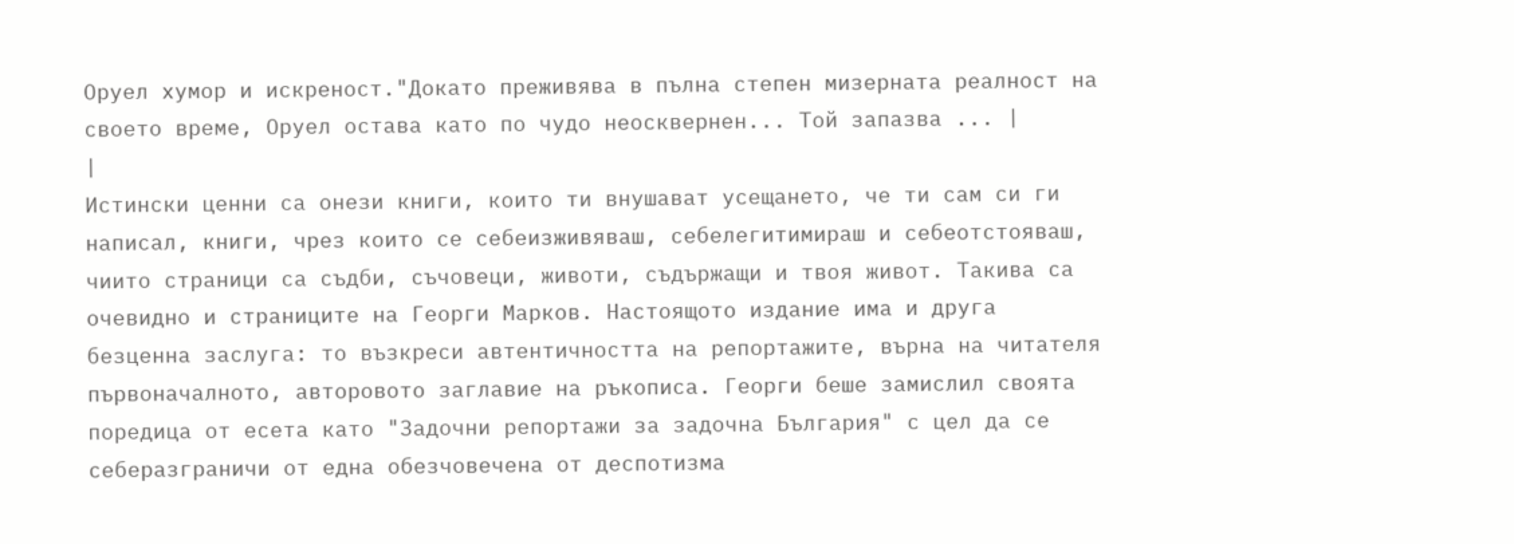Оруел хумор и искреност."Докато преживява в пълна степен мизерната реалност на своето време, Оруел остава като по чудо неосквернен... Той запазва ... |
|
Истински ценни са онези книги, които ти внушават усещането, че ти сам си ги написал, книги, чрез които се себеизживяваш, себелегитимираш и себеотстояваш, чиито страници са съдби, съчовеци, животи, съдържащи и твоя живот. Такива са очевидно и страниците на Георги Марков. Настоящото издание има и друга безценна заслуга: то възкреси автентичността на репортажите, върна на читателя първоначалното, авторовото заглавие на ръкописа. Георги беше замислил своята поредица от есета като "Задочни репортажи за задочна България" с цел да се себеразграничи от една обезчовечена от деспотизма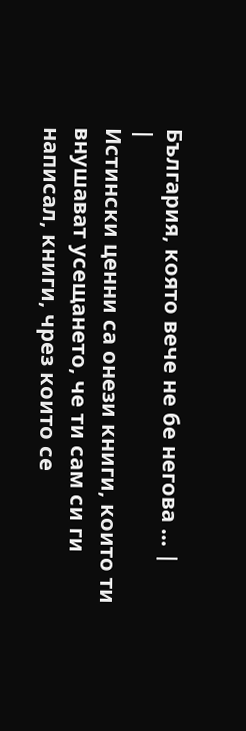България, която вече не бе негова ... |
|
Истински ценни са онези книги, които ти внушават усещането, че ти сам си ги написал, книги, чрез които се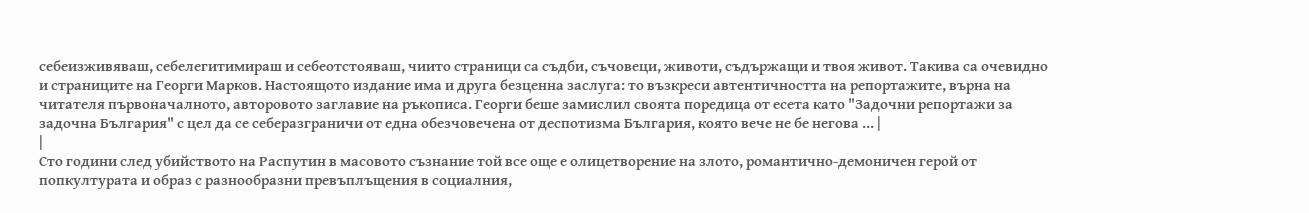себеизживяваш, себелегитимираш и себеотстояваш, чиито страници са съдби, съчовеци, животи, съдържащи и твоя живот. Такива са очевидно и страниците на Георги Марков. Настоящото издание има и друга безценна заслуга: то възкреси автентичността на репортажите, върна на читателя първоначалното, авторовото заглавие на ръкописа. Георги беше замислил своята поредица от есета като "Задочни репортажи за задочна България" с цел да се себеразграничи от една обезчовечена от деспотизма България, която вече не бе негова ... |
|
Сто години след убийството на Распутин в масовото съзнание той все още е олицетворение на злото, романтично-демоничен герой от попкултурата и образ с разнообразни превъплъщения в социалния,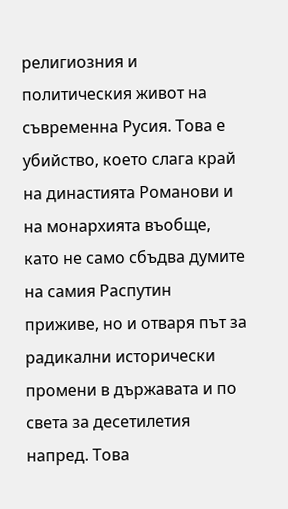религиозния и политическия живот на съвременна Русия. Това е убийство, което слага край на династията Романови и на монархията въобще, като не само сбъдва думите на самия Распутин приживе, но и отваря път за радикални исторически промени в държавата и по света за десетилетия напред. Това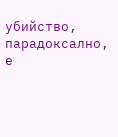убийство, парадоксално, е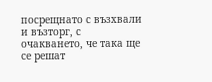посрещнато с възхвали и възторг, с очакването, че така ще се решат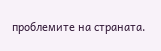проблемите на страната.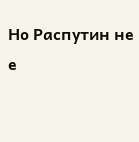Но Распутин не е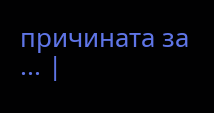причината за ... |